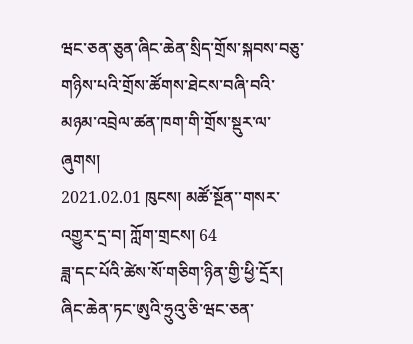ཝང་ཅན་ཅུན་ཞིང་ཆེན་སྲིད་གྲོས་སྐབས་བཅུ་གཉིས་པའི་གྲོས་ཚོགས་ཐེངས་བཞི་བའི་མཉམ་འབྲེལ་ཚན་ཁག་གི་གྲོས་སྡུར་ལ་ཞུགས།
2021.02.01 ཁུངས། མཚོ་སྔོན་་གསར་འགྱུར་དྲ་བ། ཀློག་གྲངས། 64
ཟླ་དང་པོའི་ཚེས་སོ་གཅིག་ཉིན་གྱི་ཕྱི་དྲོར། ཞིང་ཆེན་ཏང་ཨུའི་ཧྲུའུ་ཅི་ཝང་ཅན་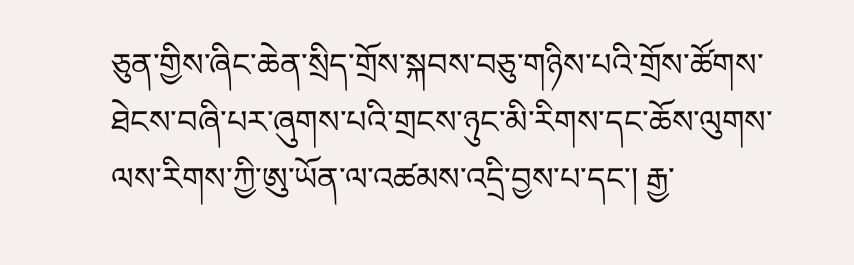ཅུན་གྱིས་ཞིང་ཆེན་སྲིད་གྲོས་སྐབས་བཅུ་གཉིས་པའི་གྲོས་ཚོགས་ཐེངས་བཞི་པར་ཞུགས་པའི་གྲངས་ཉུང་མི་རིགས་དང་ཆོས་ལུགས་ལས་རིགས་ཀྱི་ཨུ་ཡོན་ལ་འཚམས་འདྲི་བྱས་པ་དང་། རྒྱ་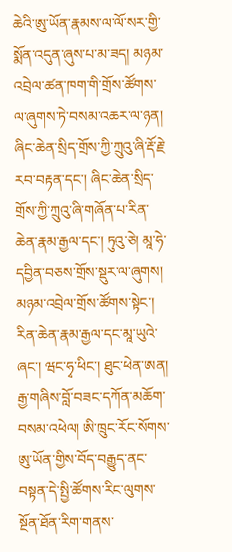ཆེའི་ཨུ་ཡོན་རྣམས་ལ་ལོ་སར་གྱི་སྨོན་འདུན་ཞུས་པ་མ་ཟད། མཉམ་འབྲེལ་ཚན་ཁག་གི་གྲོས་ཚོགས་ལ་ཞུགས་ཏེ་བསམ་འཆར་ལ་ཉན། ཞིང་ཆེན་སྲིད་གྲོས་ཀྱི་ཀྲུའུ་ཞི་རྡོ་རྗེ་རབ་བརྟན་དང་། ཞིང་ཆེན་སྲིད་གྲོས་ཀྱི་ཀྲུའུ་ཞི་གཞོན་པ་རིན་ཆེན་རྣམ་རྒྱལ་དང་། ཏུའུ་ཅེ། མཱ་ཧེ་དབྱིན་བཅས་གྲོས་སྡུར་ལ་ཞུགས།
མཉམ་འབྲེལ་གྲོས་ཚོགས་སྟེང་། རིན་ཆེན་རྣམ་རྒྱལ་དང་མཱ་ཡུའེ་ཞང་། ཝང་ཧྭ་ཕིང་། ཐུང་ཕེན་ཨན། རྒྱ་གཞིས་བློ་བཟང་དཀོན་མཆོག་བསམ་འཕེལ། ཨི་ཁྲུང་རོང་སོགས་ཨུ་ཡོན་གྱིས་བོད་བརྒྱུད་ནང་བསྟན་དེ་སྤྱི་ཚོགས་རིང་ལུགས་སྔོན་ཐོན་རིག་གནས་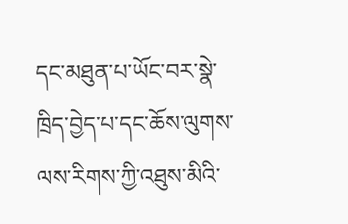དང་མཐུན་པ་ཡོང་བར་སྣེ་ཁྲིད་བྱེད་པ་དང་ཆོས་ལུགས་ལས་རིགས་ཀྱི་འཐུས་མིའི་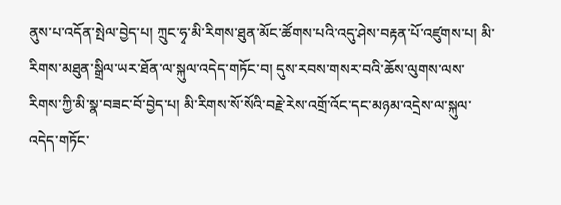ནུས་པ་འདོན་སྤེལ་བྱེད་པ། ཀྲུང་ཧྭ་མི་རིགས་ཐུན་མོང་ཚོགས་པའི་འདུ་ཤེས་བརྟན་པོ་འཛུགས་པ། མི་རིགས་མཐུན་སྒྲིལ་ཡར་ཐོན་ལ་སྐུལ་འདེད་གཏོང་བ། དུས་རབས་གསར་བའི་ཆོས་ལུགས་ལས་རིགས་ཀྱི་མི་སྣ་བཟང་བོ་བྱེད་པ། མི་རིགས་སོ་སོའི་བརྗེ་རེས་འགྲོ་འོང་དང་མཉམ་འདྲེས་ལ་སྐུལ་འདེད་གཏོང་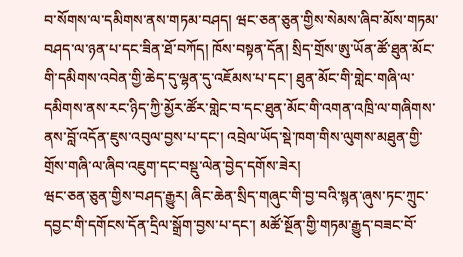བ་སོགས་ལ་དམིགས་ནས་གཏམ་བཤད། ཝང་ཅན་ཅུན་གྱིས་སེམས་ཞིབ་མོས་གཏམ་བཤད་ལ་ཉན་པ་དང་ཟིན་ཐོ་བཀོད། ཁོས་བསྟན་དོན། སྲིད་གྲོས་ཨུ་ཡོན་ཚོ་ཐུན་མོང་གི་དམིགས་འབེན་གྱི་ཆེད་དུ་ལྷན་དུ་འཇོམས་པ་དང་། ཐུན་མོང་གི་གླེང་གཞི་ལ་དམིགས་ནས་རང་ཉིད་ཀྱི་མྱོར་ཚོར་གླེང་བ་དང་ཐུན་མོང་གི་འགན་འཁྲི་ལ་གཞིགས་ནས་བློ་འདོན་ཇུས་འབུལ་བྱས་པ་དང་། འབྲེལ་ཡོད་སྡེ་ཁག་གིས་ལུགས་མཐུན་གྱི་གྲོས་གཞི་ལ་ཞིབ་འཇུག་དང་བསྡུ་ལེན་བྱེད་དགོས་ཟེར།
ཝང་ཅན་ཅུན་གྱིས་བཤད་རྒྱུར། ཞིང་ཆེན་སྲིད་གཞུང་གི་བྱ་བའི་སྙན་ཞུས་ཏང་ཀྲུང་དབྱང་གི་དགོངས་དོན་དྲིལ་སྒྲོག་བྱས་པ་དང་། མཚོ་སྔོན་གྱི་གཏམ་རྒྱུད་བཟང་བོ་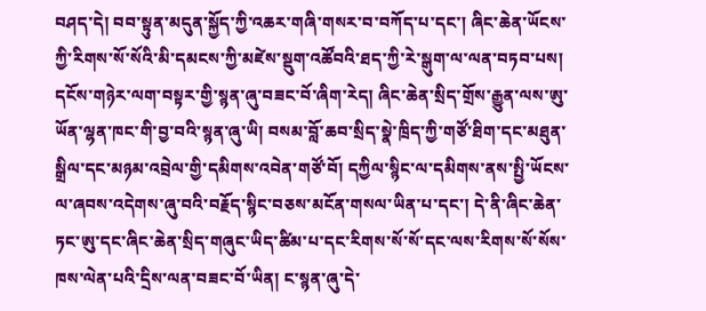བཤད་དེ། བབ་སྟུན་མདུན་སྐྱོད་ཀྱི་འཆར་གཞི་གསར་བ་བཀོད་པ་དང་། ཞིང་ཆེན་ཡོངས་ཀྱི་རིགས་སོ་སོའི་མི་དམངས་ཀྱི་མཛེས་སྡུག་འཚོབའི་ཐད་ཀྱི་རེ་སྒུག་ལ་ལན་བཏབ་པས། དངོས་གཉེར་ལག་བསྟར་གྱི་སྙན་ཞུ་བཟང་བོ་ཞིག་རེད། ཞིང་ཆེན་སྲིད་གྲོས་རྒྱུན་ལས་ཨུ་ཡོན་ལྷན་ཁང་གི་བྱ་བའི་སྙན་ཞུ་ཡི། བསམ་བློ་ཆབ་སྲིད་སྣེ་ཁྲིད་ཀྱི་གཙོ་ཐིག་དང་མཐུན་སྒྲིལ་དང་མཉམ་འབྲེལ་གྱི་དམིགས་འབེན་གཙོ་བོ། དཀྱིལ་སྙིང་ལ་དམིགས་ནས་སྤྱི་ཡོངས་ལ་ཞབས་འདེགས་ཞུ་བའི་བརྗོད་སྙིང་བཅས་མངོན་གསལ་ཡིན་པ་དང་། དེ་ནི་ཞིང་ཆེན་ཏང་ཨུ་དང་ཞིང་ཆེན་སྲིད་གཞུང་ཡིད་ཚིམ་པ་དང་རིགས་སོ་སོ་དང་ལས་རིགས་སོ་སོས་ཁས་ལེན་པའི་དྲིས་ལན་བཟང་བོ་ཡིན། ང་སྙན་ཞུ་དེ་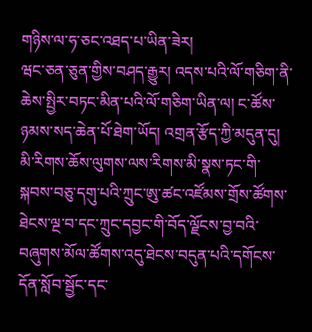གཉིས་ལ་ཧ་ཅང་འཐད་པ་ཡིན་ཟེར།
ཝང་ཅན་ཅུན་གྱིས་བཤད་རྒྱུར། འདས་པའི་ལོ་གཅིག་ནི་ཆེས་སྤྱིར་བཏང་མིན་པའི་ལོ་གཅིག་ཡིན་ལ། ང་ཚོས་ཉམས་སད་ཆེན་པོ་ཐེག་ཡོད། འགྲན་རྩོད་ཀྱི་མདུན་དུ། མི་རིགས་ཆོས་ལུགས་ལས་རིགས་མི་སྣས་ཏང་གི་སྐབས་བཅུ་དགུ་པའི་ཀྲུང་ཨུ་ཚང་འཛོམས་གྲོས་ཚོགས་ཐེངས་ལྔ་བ་དང་ཀྲུང་དབྱང་གི་བོད་ལྗོངས་བྱ་བའི་བཞུགས་མོལ་ཚོགས་འདུ་ཐེངས་བདུན་པའི་དགོངས་དོན་སློབ་སྦྱོང་དང་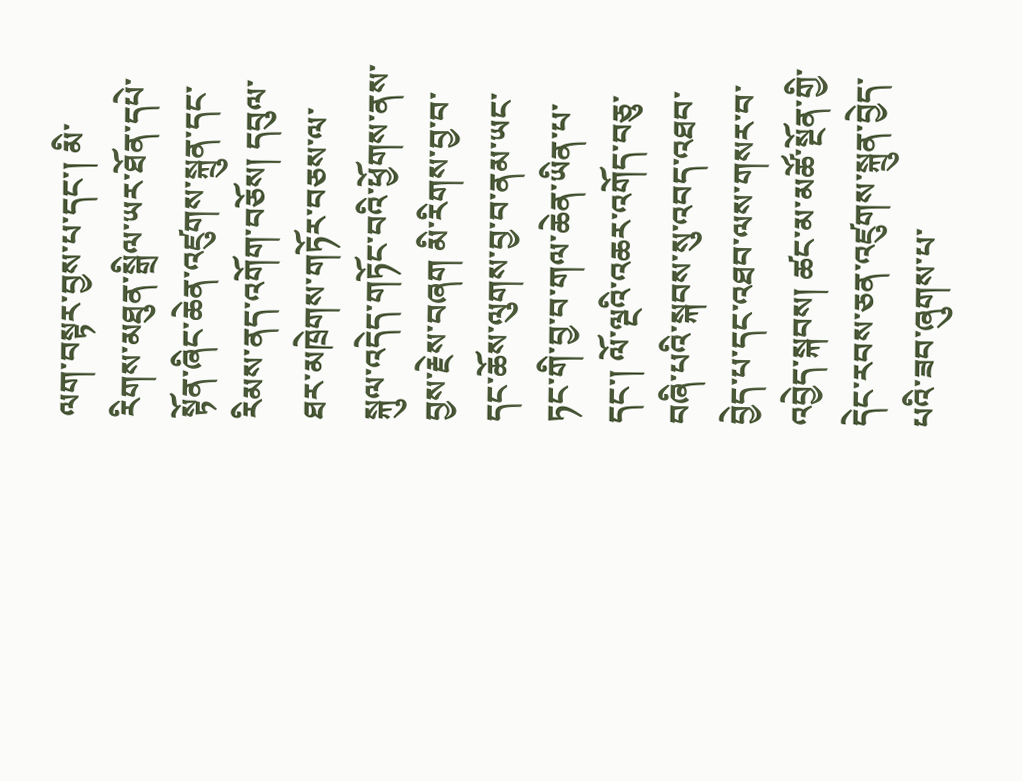ལག་བསྟར་བྱས་པ་དང་། མི་རིགས་མཐུན་སྒྲིལ་ཡར་ཐོན་དཔེ་སྟོན་ཞིང་ཆེན་འཛུགས་སྐྲུན་དང་རིམས་ནད་འགོག་བཅོས། དབུལ་ཐར་མཁྲེགས་གཏོར་བཅས་ལ་སྐུལ་འདེད་གཏོང་བའི་ཕྱོགས་ནས་བྱས་རྗེས་བཞག མི་རིགས་བྱ་བ་དང་ཆོས་ལུགས་བྱ་བ་ནམ་ཡང་ཏང་གི་བྱ་བ་གལ་ཆེན་ཡིན་པ་དང་། ལོ་ལྔའི་འཆར་འགོད་བཅུ་བཞི་པའི་སྐབས་སུ་འབད་འཐབ་བྱེད་པ་དང་འཐབ་ལས་གསར་བ་འབྱེད་སྐབས། ཚང་མ་མཚོ་སྔོན་གྱི་དེང་རབས་ཅན་འཛུགས་སྐྲུན་བྱེད་པའི་ཟབ་ཞུགས་པ་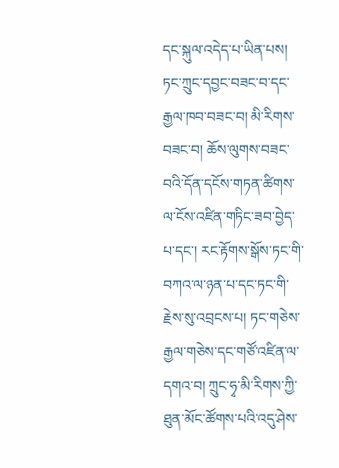དང་སྐུལ་འདེད་པ་ཡིན་པས། ཏང་ཀྲུང་དབྱང་བཟང་བ་དང་རྒྱལ་ཁབ་བཟང་བ། མི་རིགས་བཟང་བ། ཆོས་ལུགས་བཟང་བའི་དོན་དངོས་གཏན་ཚིགས་ལ་ངོས་འཛིན་གཏིང་ཟབ་བྱེད་པ་དང་། རང་རྟོགས་སྒོས་ཏང་གི་བཀའ་ལ་ཉན་པ་དང་ཏང་གི་རྗེས་སུ་འབྲངས་པ། ཏང་གཅེས་རྒྱལ་གཅེས་དང་གཙོ་འཛིན་ལ་དགའ་བ། ཀྲུང་ཧྭ་མི་རིགས་ཀྱི་ཐུན་མོང་ཚོགས་པའི་འདུ་ཤེས་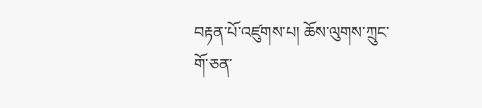བརྟན་པོ་འཛུགས་པ། ཆོས་ལུགས་ཀྲུང་གོ་ཅན་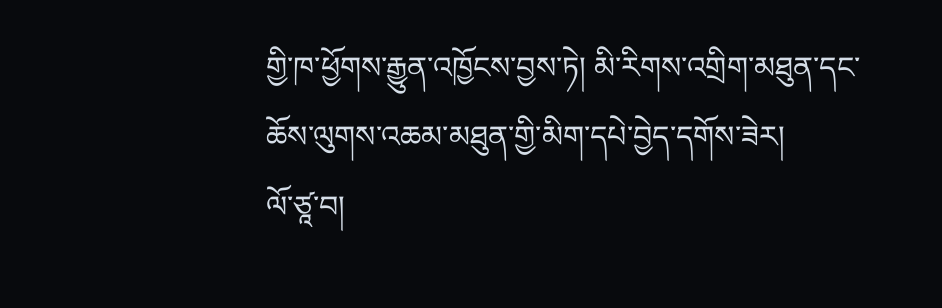གྱི་ཁ་ཕྱོགས་རྒྱུན་འཁྱོངས་བྱས་ཏེ། མི་རིགས་འགྲིག་མཐུན་དང་ཆོས་ལུགས་འཆམ་མཐུན་གྱི་མིག་དཔེ་བྱེད་དགོས་ཟེར།
ལོ་ཙཱ་བ།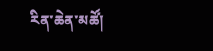རིན་ཆེན་མཚོ།